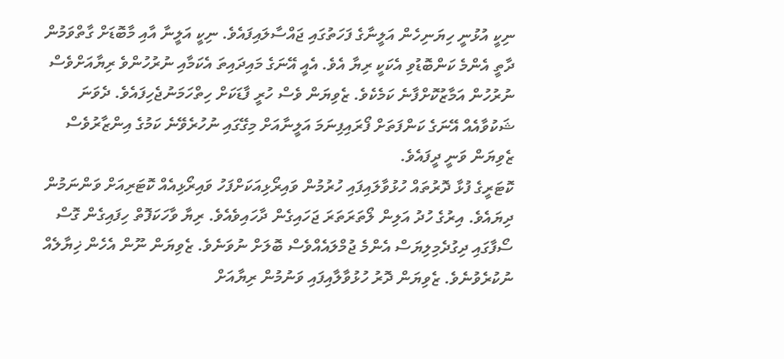ނިކީ އުޅުނީ ހިޔަނިހެން އަލީނާގެ ފަހަތުގައި ޖައްސާލައިފައެވެ. ނިކީ އަލީނާ އާއި މާބޮޑަށް ގާތްވަމުން ދާތީ އެންމެ ކަންބޮޑުވި އެކަކީ ރިޔާ އެވެ. އެއީ އޭނަގެ މައިދައިތަ އެކަމާއި ނުރުހުންވެ ރިޔާއަށްވެސް ނުރުހުން އަމާޒުކޮށްފާނެ ކަމެކެވެ. ޒެވިޔަން ވެސް ހުރީ ފާޑަކަށް ހިތްހަމަނުޖެހިފައެވެ. ދެވަނަ ޝަކުވާއެއް އޭނަގެ ކަންފަތަށް ފޯރައިފިނަމަ އަލީނާއަށް މިގޭގައި ނުހުރެވޭނެ ކަމުގެ އިންޒާރުވެސް ޒެވިޔަން ވަނީ ދީފައެވެ.
ކޮޓަރީގެ ފުޅާ ދޮރުތައް ހުޅުވާލައިފައި ހުރުމުން ވައިރޯޅިއަކަށްފަހު ވައިރޯޅިއެއް ކޮޓަރިއަށް ވަންނަމުން ދިޔައެވެ. އިރުގެ ހުދު އަލިން ލޯތަރަތަރަ ޖަހައިގެން ދާހައިވެއެވެ. ރިޔާ ވާހަކަފޮތް ހިފައިގެން ގޮސް ސޯފާގައި ދިގުދެމިލިޔަސް އެންމެ ޖުމްލައެއްވެސް ބޮލަށް ނުވަނެވެ. ޒެވިޔަން ނޫން އެހެން ޚިޔާލެއް ނުކުރެވުނެވެ. ޒެވިޔަން ދޮރު ހުޅުވާލާއިފައި ވަނުމުން ރިޔާއަށް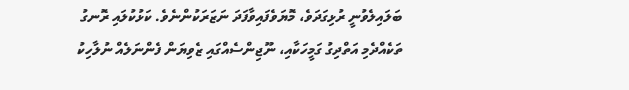ބަލައިލެވުނީ ރުޅިގަދަވެ، މޮޔަވެފައިވާފަދަ ނަޒަރަކުންނެވެ. ކަޅުކުލައި ރޮނގު ތަކެއްދެމި އަތްދިގު ގަމީހަކާއި، ނޫޖިންސެއްގައި ޒެވިޔަން ފެންނަލެއް ނުލާހިކު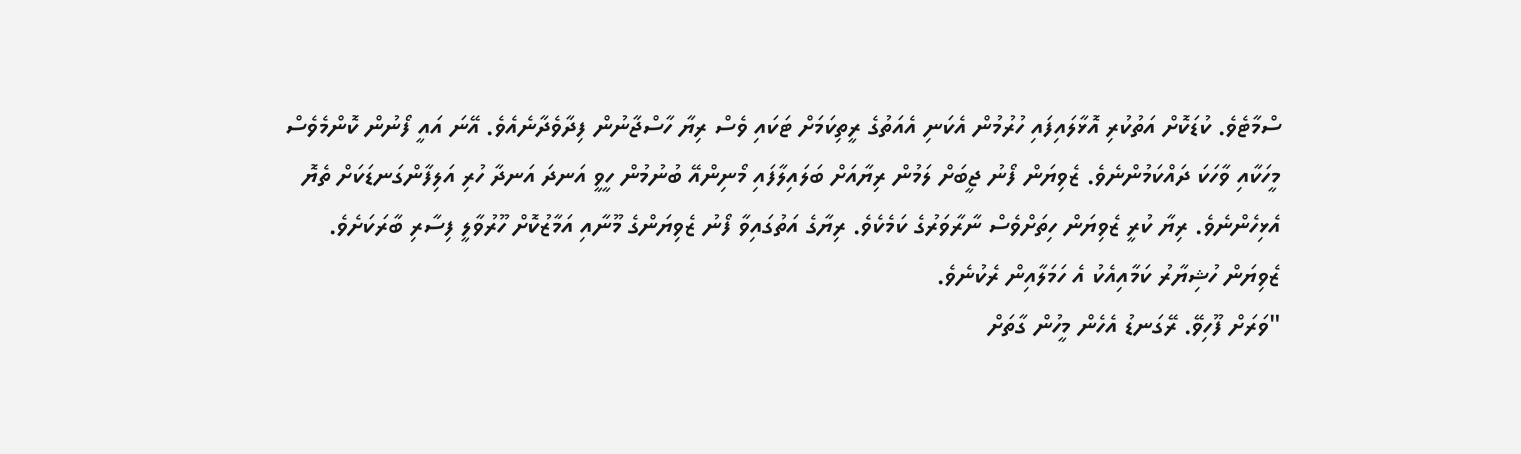ސްމާޓެވެ. ކުޑަކޮށް އަތުކުރި އޮޅާލައިފައި ހުރުމުން އެކަނި އެއަތުގެ ރީތިކަމަށް ޓަކައި ވެސް ރިޔާ ހާސްޖާނުން ފިދާވެދާނެއެވެ. އޭނަ އައީ ފޯނުން ކޮންމެވެސް މީހަކާއި ވާހަކަ ދައްކަމުންނެވެ. ޒެވިޔަން ފޯނު ޖީބަށް ލަމުން ރިޔާއަށް ބަލައިލާފައި މޯނިންއޭ ބުނުމުން ހީވީ އަނދަ އަނދާ ހުރި އަލިފާންގަނޑަކަށް ތެޔޮ އެޅިހެންނެވެ. ރިޔާ ކުރީ ޒެވިޔަން ހިތަށްވެސް ނާރާވަރުގެ ކަމެކެވެ. ރިޔާގެ އަތުގައިވާ ފޯނު ޒެވިޔަންގެ މޫނާއި އަމާޒުކޮށް ހޫރުވާލީ ފިސާރި ބާރަކަށެވެ. ޒެވިޔަން ހުޝިޔާރު ކަމާއިއެކު އެ ހަމަލާއިން ރެކުނެވެ.
"ވަރަށް ފޫހިވޭ. ރޭގަނޑު އެހެން މީހުން ގާތަށް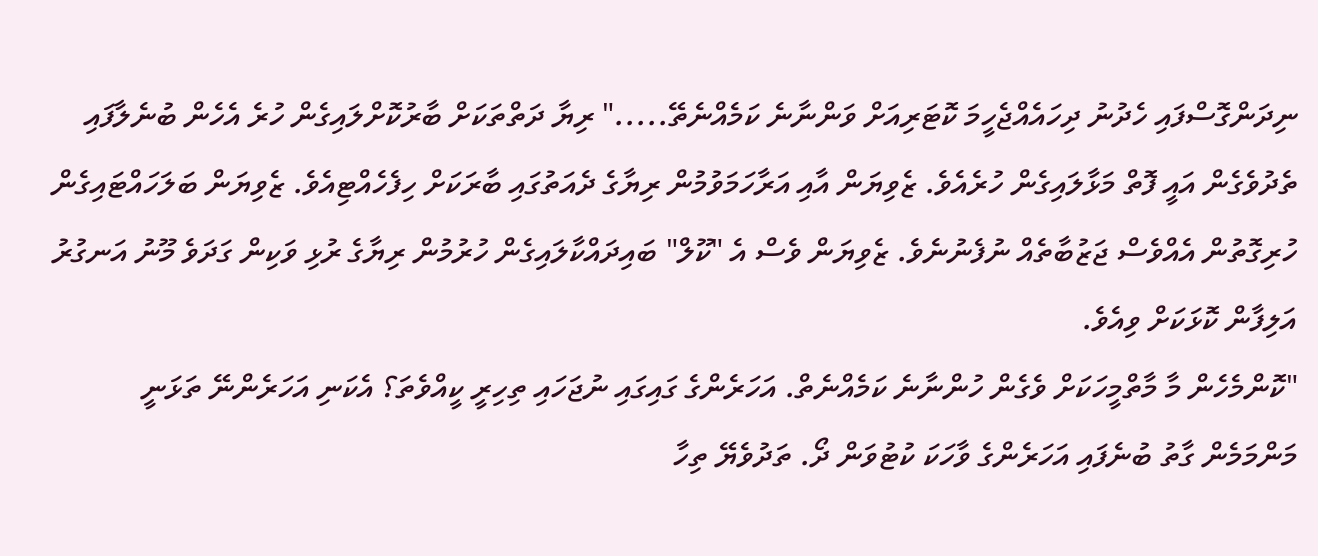ނިދަންގޮސްފައި ހެދުނު ދިހައެއްޖެހީމަ ކޮޓަރިއަށް ވަންނާނެ ކަމެއްނެތޭ....." ރިޔާ ދަތްތަކަށް ބާރުކޮށްލައިގެން ހުރެ އެހެން ބުނެލާފައި ތެދުވެގެން އައީ ފޮތް މަޅާލައިގެން ހުރެއެވެ. ޒެވިޔަން އާއި އަރާހަމަވުމުން ރިޔާގެ ދެއަތުގައި ބާރަކަށް ހިފެހެއްޓިއެވެ. ޒެވިޔަން ބަލަހައްޓައިގެން ހުރިގޮތުން އެއްވެސް ޖަޒުބާތެއް ނުފެނުނެވެ. ޒެވިޔަން ވެސް އެ "ކޫލް" ބައިދައްކާލައިގެން ހުރުމުން ރިޔާގެ ރުޅި ވަކިން ގަދަވެ މޫނު އަނގުރު އަލިފާން ކޮޅަކަށް ވިއެވެ.
"ކޮންމެހެން މާ މާތްމީހަކަށް ވެގެން ހުންނާނެ ކަމެއްނެތް. އަހަރެންގެ ގައިގައި ނުޖަހައި ތިހިރީ ކީއްވެތަ؟ އެކަނި އަހަރެންނޭ ތަޅަނީ މަންމަމެން ގާތު ބުނެފައި އަހަރެންގެ ވާހަކަ ކުޓުވަން ދޯ. ތަދުވެޔޭ ތިހާ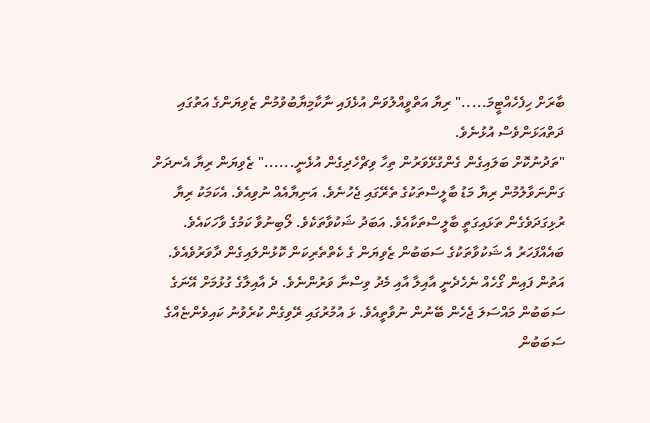ބާރަށް ހިފެހެއްޓީމަ....." ރިޔާ އަތްވީއްލުވަން އުޅެފައި ނާކާމިޔާބުވުމުން ޒެވިޔަންގެ އަތުގައި ދަތްއަޅަންވެސް އުޅުނެވެ.
"ތަދުނުކޮށް ބަލައިގެން ގެންގުޅޭވަރުން ތިހާ ވިޗްހެދިގެން އުޅެނީ......" ޒެވިޔަން ރިޔާ އެނދަށް ގަންނަވާލުމުން ރިޔާ މަޑު ބާލީސްތަކުގެ ތެރޭގައި ޖެހުނެވެ. އަނިޔާއެއް ނުވިއެވެ. އެކަމަކު ރިޔާ ރުޅިގަދަވެގެން ތަޅައިގަތީ ބާލީސްތަކާއެވެ. އަބަދު ޝަކުވާތަކެވެ. ލޯބިނުވާ ކަމުގެ ވާހަކައެވެ. ބައެއްފަހަރު އެ ޝަކުވާތަކުގެ ސަބަބުން ޒެވިޔަން ގެ ކެތްތެރިކަން ކޮޅުންލައިގެން ދާވަރުވެއެވެ. އަތުން ފައިން ގޯހެއް ނެހެދެނީ އާއިލާ އާއި މެދު ވިސްނާ ވަރުންނެވެ. ދެ އާއިލާގެ ގުޅުމަށް އޭނަގެ ސަބަބުން މައްސަލަ ޖެހެން ބޭނުން ނުވާތީއެވެ. ޅަ އުމުރުގައި ރޭވިގެން ކުރެވުނު ކައިވެންޏެއްގެ ސަބަބުން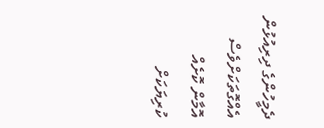ދެމީހުންގެ ދިރިއުޅުން އެއްގޮތަކަށްވެސް އޮމާން ކޮށެއް ކުރިޔަކަށް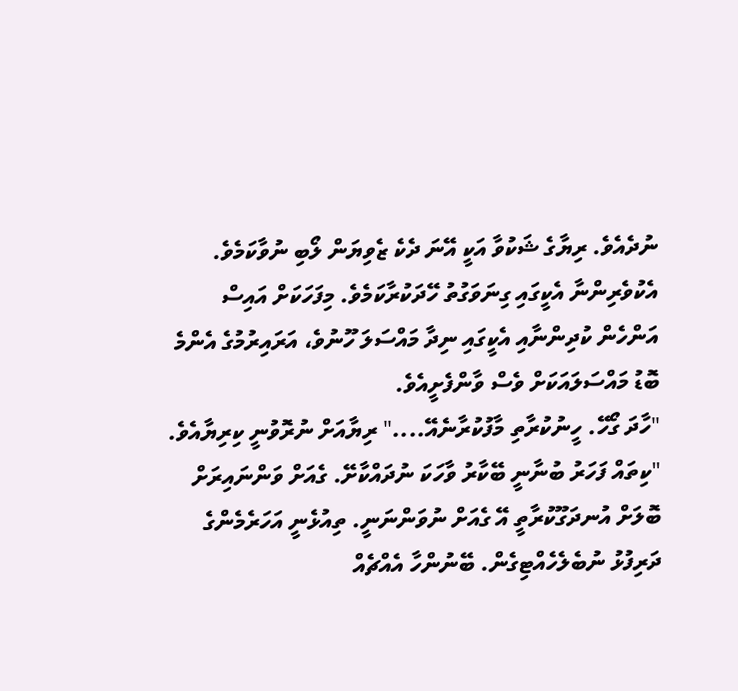ނުދެއެވެ. ރިޔާގެ ޝަކުވާ އަކީ އޭނަ ދެކެ ޒެވިޔަން ލޯބި ނުވާކަމެވެ. އެކުވެރިންނާ އެކީގައި ގިނަވަގުތު ހޭދަކުރާކަމެވެ. މިފަހަކަށް އައިސް އަންހެން ކުދިންނާއި އެކީގައި ނިދާ މައްސަލަ ހޫނުވެ، އަރައިރުމުގެ އެންމެ ބޮޑު މައްސަލައަކަށް ވެސް ވާންފެށީއެވެ.
"ހާދަ ގޯހޭ. ހީނުކުރާތި މާފުކުރާނެއޭ...." ރިޔާއަށް ނުރޮވުނީ ކިރިޔާއެވެ.
"ކިތައް ފަހަރު ބުނާނީ ބޭކާރު ވާހަކަ ނުދައްކާށޭ. ގެއަށް ވަންނައިރަށް ބޮލަށް އުނދަގޫކުރާތީ އޭ ގެއަށް ނުވަންނަނީ. ތިއުޅެނީ އަހަރެމެންގެ ދަރިފުޅު ނުބެލެހެއްޓިގެން. ބޭނުންހާ އެއްޗެއް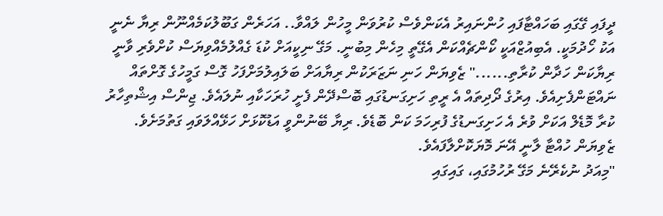ދީފައި ގޭގައި ބަހައްޓާފައި ހުންނައިރު އެކަންވެސް ކުރުވަން މީހުން ލައްވާ.. އަހަރެން ގަބޫލުކަމެއްނޫން ރިޔާ ނެނީ އަކު ހޯދުމަކީ. އެބިއުޒްއަކީ ކޯންޗެއްކަން އެގޭތީ މިހެން މިބުނީ. މަގޭ ނިކީއަށް ކުޑަ ގެއްލުމެއްވިޔަސް ކުށްވެރި ވާނީ ރިޔާކަން ހަދާން ކުރާތި......" ޒެވިޔަން ހަނި ނަޒަރަކުން ރިޔާއަށް ބަލައިލުމަށްފަހު ގޮސް ގަމީހުގެ ގޮށްތައް ނައްޓަންފެށިއެވެ. އިރުގެ ދޯދިތައް އެ ރީތި ހަށިގަނޑުގައި ބޮސްދޭން ފެށީ ހުރަހަކާއި ނުލައެވެ. ޖިންސް އިޝްތިހާރު ކުރާ މޮޑެލް އަކަށް ވުރެ އެ ހަށިގަނޑުގެ ފުރިހަމަ ކަން ބޮޑެވެ. ރިޔާ ބޭނުންވީ އަޑުކޮޅަށް ހަޅޭއްލަވައި ގަތުމަށެވެ. ޒެވިޔަން ހުއްޓާ ލާނީ އޭނަ މޮޔަކޮށްލާފައެވެ.
"މިއަދު ނުކެރޭނެ މަގޭ ރުހުމުގައި، ގައިގައި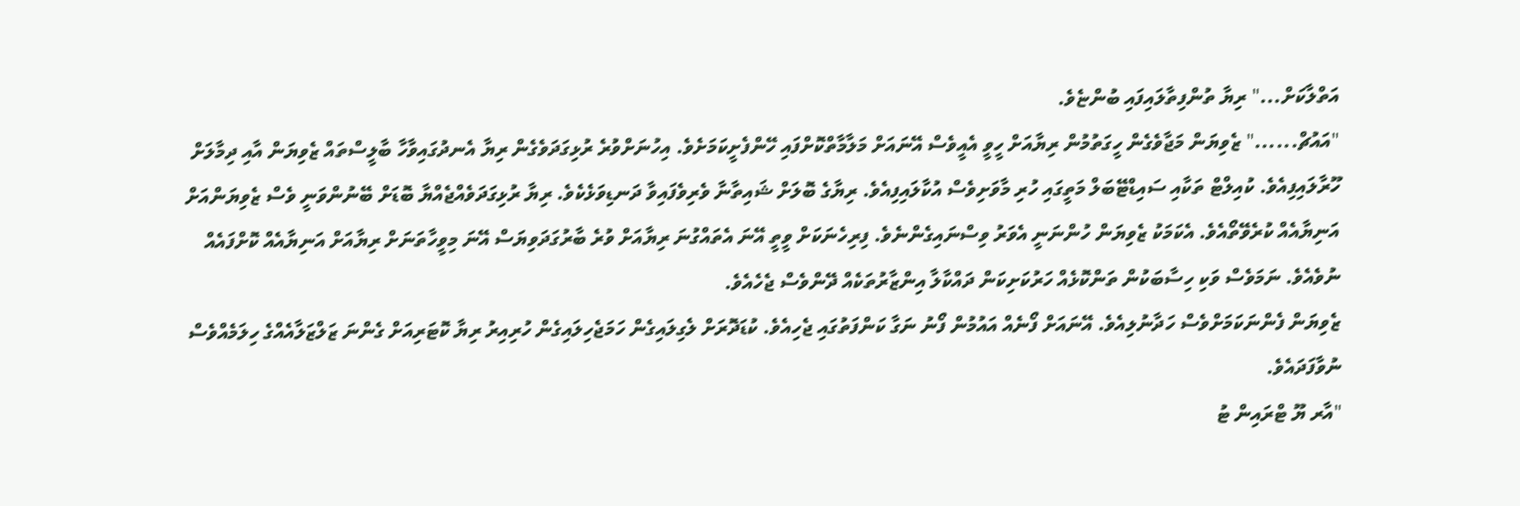އަތްލާކަށް..." ރިޔާ ތުންފިތާލައިފައި ބުންޏެވެ.
"އައުޗް......" ޒެވިޔަން މަޖާވެގެން ހީގަތުމުން ރިޔާއަށް ހީވީ އެއީވެސް އޭނައަށް މަލާމާތްކޮށްފައި ހޭންފެށީކަމަށެވެ. އިހުނަށްވުރެ ރުޅިގަދަވެގެން ރިޔާ އެނދުގައިވާހާ ބާލީސްތައް ޒެވިޔަން އާއި ދިމާލަށް ހޫރާލައިފިއެވެ. ކުއިލްޓް ތަކާއި ސައިޑްޓޭބަލް މަތީގައި ހުރި މާވަށިވެސް އުކާލައިފިއެވެ. ރިޔާގެ ބޮލަށް ޝައިތާނާ ވެރިވެފައިވާ ދަނޑިވަޅެކެވެ. ރިޔާ ރުޅިގަދަވެއްޖެއްޔާ ބޮޑަށް ބޭނުންވަނީ ވެސް ޒެވިޔަންއަށް އަނިޔާއެއް ކުރެވޭތޯއެވެ. އެކަމަކު ޒެވިޔަން ހުންނަނީ އެވަރު ވިސްނައިގެންނެވެ. ފިރިހެނަކަށް ވީތީ އޭނަ އެތައްގުނަ ރިޔާއަށް ވުރެ ބާރުގަދަވިޔަސް އޭނަ މިވީހާތަނަށް ރިޔާއަށް އަނިޔާއެއް ކޮށްފައެއް ނުވެއެވެ. ނަމަވެސް ވަކި ހިސާބަކުން ތަންކޮޅެއް ހަރުކަށިކަން ދައްކާލާ އިންޒާރުތަކެއް ދޭންވެސް ޖެހެއެވެ.
ޒެވިޔަން ފެންނަކަމަށްވެސް ހަދާނުލިއެވެ. އޭނައަށް ފޯނެއް އައުމުން ފޯނު ނަގާ ކަންފަތުގައި ޖެހިއެވެ. ކުޑަދޮރަށް ލެގިލައިގެން ހަމަޖެހިލައިގެން ހުރިއިރު ރިޔާ ކޮޓަރިއަށް ގެންނަ ޒަލްޒަލާއެއްގެ ހިލަމެއްވެސް ނުވާފަދައެވެ.
"އާރ ޔޫ ޓްރައިން ޓު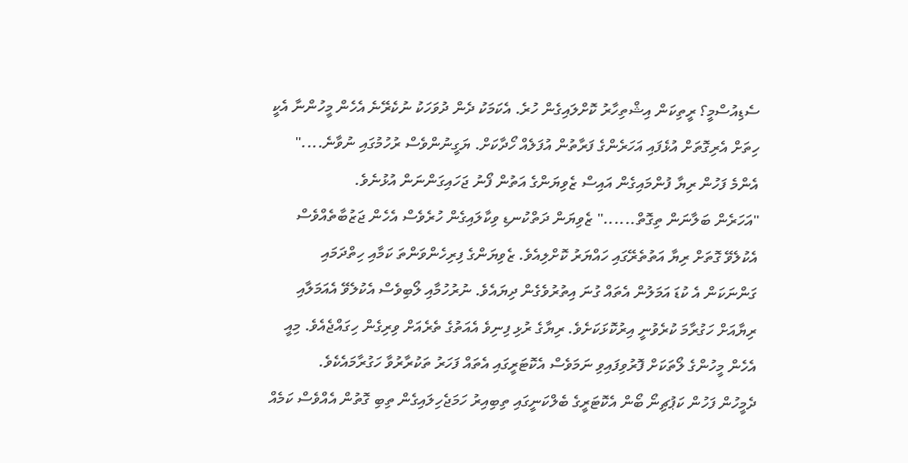ސެޑިއުސްމީ؟ ރީތިކަން އިޝްތިހާރު ކޮށްލައިގެން ހުރެ. އެކަމަކު ދެން ދުވަހަކު ނުކެރޭނެ އެހެން މީހުންނާ އެކީ ހިތަށް އެރިގޮތަށް އުޅެފައި އަހަރެންގެ ފަރާތުން އުފަލެއް ހޯދާކަށް. ޔަގީނުންވެސް ރުހުމުގައި ނުވާނެ...." އެންމެ ފަހުން ރިޔާ ފުންމައިގެން އައިސް ޒެވިޔަންގެ އަތުން ފޯނު ޖަހައިގަންނަން އުޅުނެވެ.
"އަހަރެން ބަލާނަން ތިގޮތް......" ޒެވިޔަން ދަތްކުނޑި ވިކާލައިގެން ހުރެވެސް އެހެން ޖަޒުބާތެއްވެސް އެކުލެވޭ ގޮތަށް ރިޔާ އަތުތެރޭގައި ހައްޔަރު ކޮށްލިއެވެ. ޒެވިޔަންގެ ފިރިހެންވަންތަ ކަމާއި ހިތްދަމައި ގަންނަކަން އެ ކުޑަ އަމަލުން އެތައް ގުނަ އިތުރުވެގެން ދިޔައެވެ. ނުރުހުމާއި ލޯބިވެސް އެކުލެވޭ އެއަމަލާއި ރިޔާއަށް ހަގުރާމަ ކުރެވުނީ އިރުކޮޅަކަށެވެ. ރިޔާގެ ރުޅި ފިނިވެ އެއަތުގެ ތެރެއަށް ވިރިގެން ހިގައްޖެއެވެ. މިއީ އެހެން މީހުންގެ ލޯތަކަށް ފޮރުވިފައިވި ނަމަވެސް އެކޮޓަރީގައި އެތައް ފަހަރު ތަކުރާރުވާ ހަގުރާމައެކެވެ.
ދެމީހުން ފަހުން ކަޕުޗިނޯ ބޯން އެކޮޓަރީގެ ބެލްކަނީގައި ތިބިއިރު ހަމަޖެހިލައިގެން ތިބި ގޮތުން އެއްވެސް ކަމެއް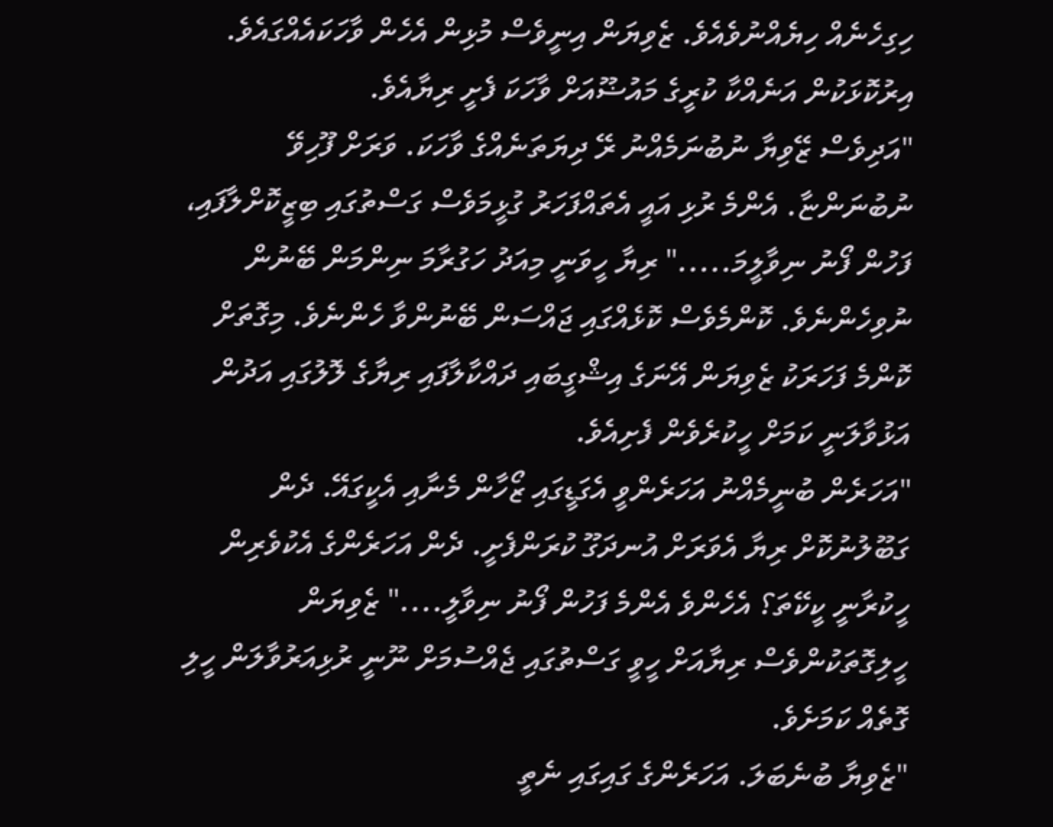ހިގިހެނެއް ހިޔެއްނުވެއެވެ. ޒެވިޔަން އިނީވެސް މުޅިން އެހެން ވާހަކައެއްގައެވެ. އިރުކޮޅަކުން އަނެއްކާ ކުރީގެ މައުޟޫއަށް ވާހަކަ ފެށީ ރިޔާއެވެ.
"އަދިވެސް ޒޭވިޔާ ނުބުނަމެއްނު ރޭ ދިޔަތަނެއްގެ ވާހަކަ. ވަރަށް ފޫހިވޭ ނުބުނަންޏާ. އެންމެ ރުޅި އައީ އެތައްފަހަރު ގުޅީމަވެސް ގަސްތުގައި ބިޒީކޮށްލާފައި، ފަހުން ފޯނު ނިވާލީމަ....." ރިޔާ ހީވަނީ މިއަދު ހަގުރާމަ ނިންމަން ބޭނުން ނުވިހެންނެވެ. ކޮންމެވެސް ކޮޅެއްގައި ޖައްސަން ބޭނުންވާ ހެންނެވެ. މިގޮތަށް ކޮންމެ ފަހަރަކު ޒެވިޔަން އޭނަގެ އިޝްގީބައި ދައްކާލާފައި ރިޔާގެ ލޮލުގައި އަދުން އަޅުވާލަނީ ކަމަށް ހީކުރެވެން ފެށިއެވެ.
"އަހަރެން ބުނީމެއްނު އަހަރެންވީ އެގަޑީގައި ޒޯހާން މެނާއި އެކީގައޭ. ދެން ގަބޫލުނުކޮށް ރިޔާ އެވަރަށް އުނދަގޫ ކުރަންފެށީ. ދެން އަހަރެންގެ އެކުވެރިން ހީކުރާނީ ކީކޭތަ؟ އެހެންވެ އެންމެ ފަހުން ފޯނު ނިވާލީ...." ޒެވިޔަން ހީލިގޮތަކުންވެސް ރިޔާއަށް ހީވީ ގަސްތުގައި ޖެއްސުމަށް ނޫނީ ރުޅިއަރުވާލަން ހީލި ގޮތެއް ކަމަށެވެ.
"ޒެވިޔާ ބުނެބަލަ. އަހަރެންގެ ގައިގައި ނެތީ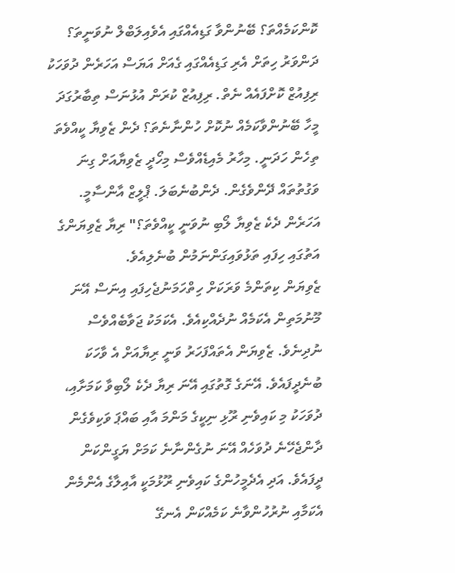ކޮންކަމެއްތަ؟ ބޭނުންވާ ގަޑިއެއްގައި އެވެއިލަބްލް ނުވަނީތަ؟ ދަންވަރު ހިތަށް އެރި ގަޑިއެއްގައި ގެއަށް އަޔަސް އަހަރެން ދުވަހަކު ރިފިއުޒް ކޮށްފައެއް ނެތް. ރިފިއުޒް ކުރަން އުޅުނަސް ތިބާރުގަދަ މީހާ ބޭނުންވާކަމެއް ނުކޮށް ހުންނާނެތަ؟ ދެން ޒެވިޔާ ކީއްވެތަ ތިހެން ހަދަނީ. މިހާރު މެއިޑެއްވެސް މިހޯދީ ޒެވިޔާއަށް ގިނަ ވަގުތުތައް ދޭންވެގެން. ދެންބުނެބަލަ. ޕްލީޒް އާންސާމީ. އަހަރެން ދެކެ ޒެވިޔާ ލޯބި ނުވަނީ ކީއްވެތަ؟" ރިޔާ ޒެވިޔަންގެ އަތުގައި ހިފައި ތަޅުވައިގަންނަމުން ބުނެލިއެވެ.
ޒެވިޔަން ކިތަންމެ ވަރަކަށް ހިތްހަމަނުޖެހިފައި އިނަސް އޭނަ މޫނުމަތިން އެކަމެއް ނުދެއްކިއެވެ. އެކަމަކު ޖަވާބެއްވެސް ނުދިނެވެ. ޒެވިޔަން އެތައްފަހަރު ވަނީ ރިޔާއަށް އެ ވާހަކަ ބުނެދީފައެވެ. އޭނަގެ ގޮތުގައި އޭނަ ރިޔާ ދެކެ ލޯބިވާ ކަމަށާއި، ދުވަހަކު މި ކައިވެނި ރޫޅި ނިކީގެ މަންމަ އާއި ބައްޕަ ވަކިވެގެން ދާންޖެހޭނެ ދުވަހެއް އޭނަ ނުގެންނާނެ ކަމަށް ޔަގީންކަން ދީފައެވެ. އަދި އެދެމީހުންގެ ކައިވެނި ރޫޅުމަކީ އާއިލާގެ އެންމެން އެކަމާއި ނުރުހުންވާނެ ކަމެއްކަން އެނގޭ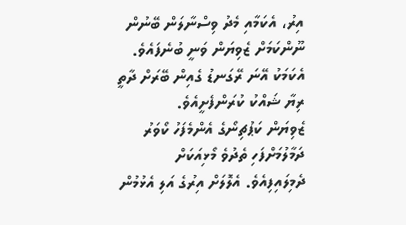އިރު، އެކަމާއި މެދު ވިސްނާލަން ބޭނުން ނޫންކަމަށް ޒެވިޔަން ވަނީ ބުނެފައެވެ. އެކަމަކު އޭނަ ރޭގަނޑު ގެއިން ބޭރަށް ދާތީ ރިޔާ ޝައްކު ކުރަންފެށީއެވެ.
ޒެވިޔަން ކަޕުޗިނޯގެ އެންމެފަހު ކޯވަރު ދަމާލުމަށްފަހި ތެދުވެ މޯޅިއަކަށް ދެމިލައިފިއެވެ. އެލޮލަށް އިރުގެ އަލި އެޅުމުން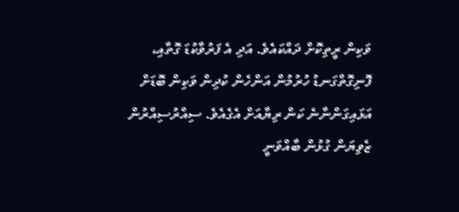ވަކިން ރީތިކޮށް ދައްކައެވެ. އަދި އެ ފަރުވާކުޑަ ގޮތާއި، ފޮނިގޮތްގަނޑު ހުރުމުން އަންހެން ކުދިން ވަކިން ބޮޑަށް އަޅައިގަންނާނެ ކަން ރިޔާއަށް އެގެއެވެ. ސިއްރުސިއްރުން ޒެވިޔަން ގުޅުން ބާއްވަނީ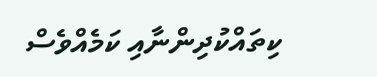ކިތައްކުދިންނާއި ކަމެއްވެސް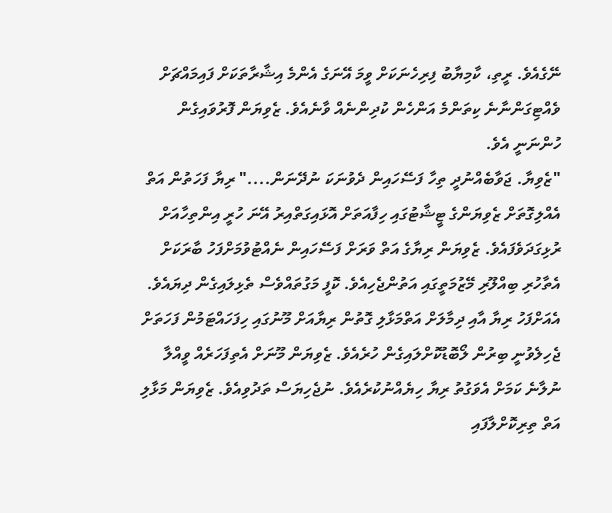ނޭގެއެވެ. ރީތި، ކާމިޔާބު ފިރިހެނަކަށް ވީމަ އޭނަގެ އެންމެ އިޝާރާތަކަށް ފައިމައްޗަށް ވެއްޓިގަންނާނެ ކިތަންމެ އަންހެން ކުދިންނެއް ވާނެއެވެ. ޒެވިޔަން ފޮރުވައިގެން ހުންނަނީ އެވެ.
"ޒެވިޔާ. ޖަވާބެއްނުދީ ތިހާ ފަސޭހައިން ދެވުނަކަ ނުދޭނަން...." ރިޔާ ފަހަތުން އަތް އެއްލިގޮތަށް ޒެވިޔަންގެ ޓީޝާޓުގައި ހިފާއަތަށް އޮޅައިގަތްއިރު އޭނަ ހުރީ އިންތިހާއަށް ރުޅިގަދަވެފައެވެ. ޒެވިޔަން ރިޔާގެ އަތް ވަރަށް ފަސޭހައިން ނެއްޓުވުމަށްފަހު ބާރަކަށް އެތާހުރި ބިއްލޫރި މޭޒުމަތީގައި އަތުންޖެހިއެވެ. ކޮފީ މަގުތައްވެސް ތެޅިލައިގެން ދިޔައެވެ. އެއަށްފަހު ރިޔާ އާއި ދިމާލަށް އަތްމަޅާލި ގޮތުން ރިޔާއަށް މޫނުގައި ހިފަހައްޓަމުން ފަހަތަށް ޖެހިލެވުނީ ބިރުން ލޯބޮޑުކޮށްލައިގެން ހުރެއެވެ. ޒެވިޔަން މޫނަށް އެތިފަހަރެއް ވީއްލާ ނުލާނެ ކަމަށް އެވަގުތު ރިޔާ ހިޔެއްނުކުރެއެވެ. ނުޖެހިޔަސް ތަދުވިއެވެ. ޒެވިޔަން މަޅާލި އަތް ތިރިކޮށްލާފައި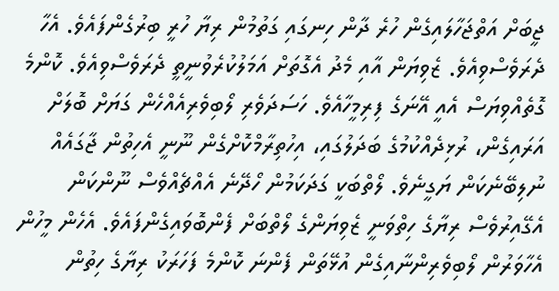ޖީބަށް އަތްޖަހާލައިގެން ހުރެ ދާން ހިނގައި ގަތުމުން ރިޔާ ހުރީ ބިރުގެންފައެވެ. އެހާ ދެރަވެސްވިއެވެ. ޒެވިޔަން އާއި މެދު އެގޮތަށް އަމަލުކުރެވުނީތީ ދެރަވެސްވިއެވެ. ކޮންމެ ގޮތެއްވިޔަސް އެއީ އޭނަގެ ފިރިމީހާއެވެ. ހަސަދަވެރި ލޯބިވެރިއެއްހެން ގަޔަށް ބޮލަށް އަރައިގެން، ރުޅިދެއްކުމުގެ ބަދަލުގައި، އިހުތިރާމްކޮށްގެން ނޫނީ އެހިތުން ޖާގައެއް ނުލިބޭނެކަން ޔަގީނެވެ. ލޯތްބަކީ ގަދަކަމުން ހޯދޭނެ އެއްޗެއްވެސް ނޫންކަން އެގޭއިރުވެސް ރިޔާގެ ހިތްވަނީ ޒެވިޔަންގެ ލޯތްބަށް ފެންބޮވައިގެންފައެވެ. އެހެން މީހުން އެހާވަރުން ލޯބިވެރިންނާއިގެން އުޅޭތަން ފެންނަ ކޮންމެ ފަހަރަކު ރިޔާގެ ހިތުން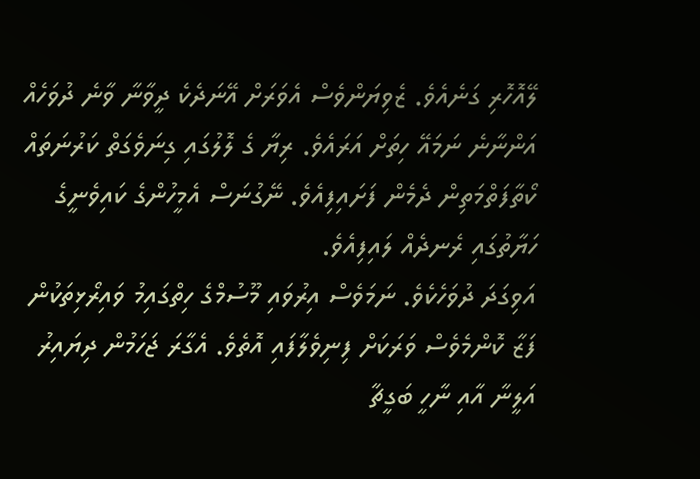ލޭއޮހޮރި ގަނެއެވެ. ޒެވިޔަންވެސް އެވަރަށް އޭނަދެކެ ދީވާނާ ވާނެ ދުވަހެއް އަންނާނެ ނަމައޭ ހިތަށް އަރައެވެ. ރިޔާ ގެ ލޮލުގައި ގިނަވެގަތް ކަރުނަތައް ކޯތާފަތްމަތިން ދެމެން ފަށައިފިއެވެ. ނޭގުނަސް އެމީހުންގެ ކައިވެނީގެ ހަޔާތުގައި ރެނދެއް ލައިފިއެވެ.
އަވިގަދަ ދުވަހެކެވެ. ނަމަވެސް އިރުވައި މޫސުމްގެ ހިތްގައިމު ވައިރޯޅިތަކުން ފަޒާ ކޮންމެވެސް ވަރަކަށް ފިނިވެލާފައި އޮތެވެ. އެގާރަ ޖަހަމުން ދިޔައިރު އަލީނާ އާއި ނާހީ ބަގީޗާ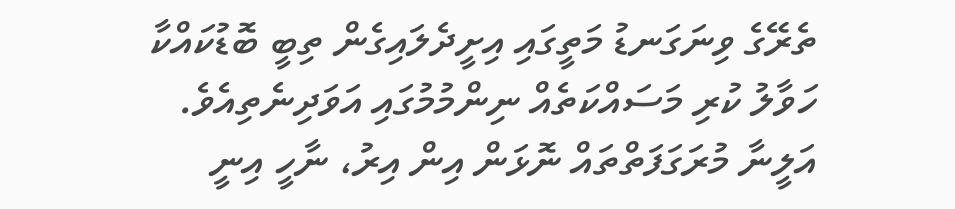ތެރޭގެ ވިނަގަނޑު މަތީގައި އިށީދެލައިގެން ތިބީ ބޮޑުކައްކާ ހަވާލު ކުރި މަސައްކަތެއް ނިންމުމުގައި އަވަދިނެތިއެވެ. އަލީނާ މުރަގަފަތްތައް ނޮޅަން އިން އިރު، ނާހީ އިނީ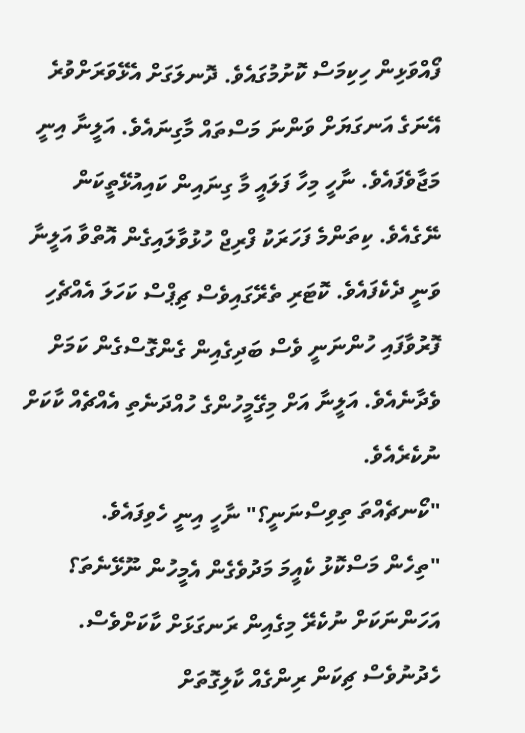ފޯއްވަޅިން ހިކިމަސް ކޮށުމުގައެވެ. ދޮނލަގަށް އެޅޭވަރަށްވުރެ އޭނަގެ އަނގަޔަށް ވަންނަ މަސްތައް މާގިނައެވެ. އަލީނާ އިނީ މަޖާވެފައެވެ. ނާހީ މިހާ ފަލައީ މާ ގިނައިން ކައިއުޅޭތީކަން ނޭގެއެވެ. ކިތަންމެ ފަހަރަކު ފްރިޖް ހުޅުވާލައިގެން އޮތްވާ އަލީނާ ވަނީ ދެކެފައެވެ. ކޮޓަރި ތެރޭގައިވެސް ޗިޕްސް ކަހަލަ އެއްޗެހި ފޮރުވާފައި ހުންނަނީ ވެސް ބަދިގެއިން ގެންގޮސްގެން ކަމަށް ވެދާނެއެވެ. އަލީނާ އަށް މިގޭމީހުންގެ ހުއްދަނެތި އެއްޗެއް ކާކަށް ނުކެރެއެވެ.
"ކޯނޗެއްތަ ތިވިސްނަނީ؟" ނާހީ އިނީ ހެވިފައެވެ.
"ތިހެން މަސްކޮޅު ކެއީމަ މަދުވެގެން އެމީހުން ނޫޅޭނެތަ؟ އަހަންނަކަށް ނުކެރޭ މިގެއިން ރަނގަޅަށް ކާކަށްވެސް. ހެދުނުވެސް ޗިކަން ރިންގެއް ކާލިގޮތަށް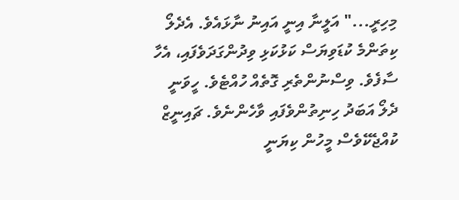މިހިރީ..." އަލީނާ އިނީ އައިނު ނާޅައެވެ. އެދެލޯ ކިތަންމެ ކުޑަވިޔަސް ކަޅުކަޅި ވިދުންގަދަވެފައި، އެހާ ސާފެވެ. ވިސްނުންތެރި ގޮތެއް ހުއްޓެވެ. ހީވަނީ ދެލޯ އަބަދު ހިނިތުންވެފައި ވާހެންނެވެ. ޗައިނީޒް ކުއްޖެކޭވެސް މީހުން ކިޔަނީ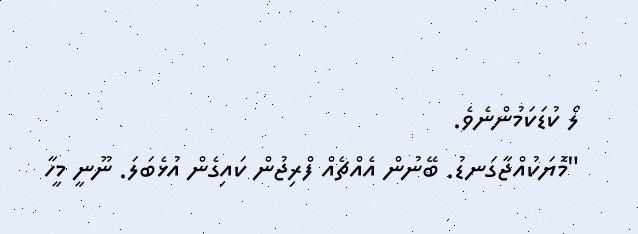ލޯ ކުޑަކަމުންނެވެ.
"މޮޔަކުއްޖާގަނޑު. ބޭނުން އެއްޗެއް ފްރިޖުން ކައިގެން އުޅެބަލަ. ނޫނީ މީހާ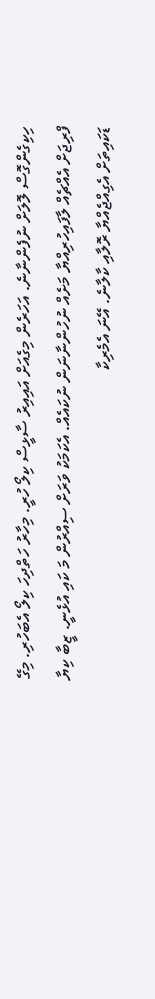ހިކިގެންގޮސް ލޮލަށް ނުފެންނާނެ. އަހަރެން މިގެއަށް އައިއިރު ސާޅީސް ކިލޯ ހުރީ. މިހާރު ހަތްދިހަ ކިލޯ އެބަހުރި. މިގޭ ފްރިޖަށް އެއްޗެއް ލާފައިހުރިއްޔާ މަށެއް ނުހުންނާނަން ނުކައެއް. އެކަމަކު ވަރަށް ސިއްރުން މަ ކައި އުޅެނީ. ޒީބާ ކިޔާ ޑަކައިތަށް އެގިއްޖެއްޔާ ރޮލާއި ކާލާނެ. އޭނަ އެމެރިކާ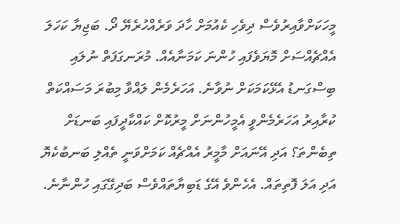މީހަކަށްވާއިރުވެސް ދިވެހި ކެއުމަށް ހާދަ ވަރެއްހުރެޔޭ ދޯ. ބަޖިޔާ ކަހަލަ އެއްޗެއްސަށް މޮޔަވެފައި ހުންނަ ކަމަނާއެއް. މުރަނގަފަތް ނުލައި ބިސްގަނޑު އެޅޭކަމަކަށް ނުވާނެ. އަހަރެމެން ލައްވާ މިބުރަ މަސައްކަތް ކުރާއިރު އަހަރެމެންވީ އެމީހުންނަށް މީރުކޮށް ކައްކާދީފައި ބަނޑަށް ތިބެންތަ؟ އަދި އޭނައަށް މާމީރު އެއްޗެއް ކަމަށްވަނީ ތެއްލި ބަނބުކެޔޮ އަދި އަލަ ފޮތިތައް. އެހެންވެ އޭގެ ޑަބިޔާތައްވެސް ބަދިގޭގައި ހުންނާނެ.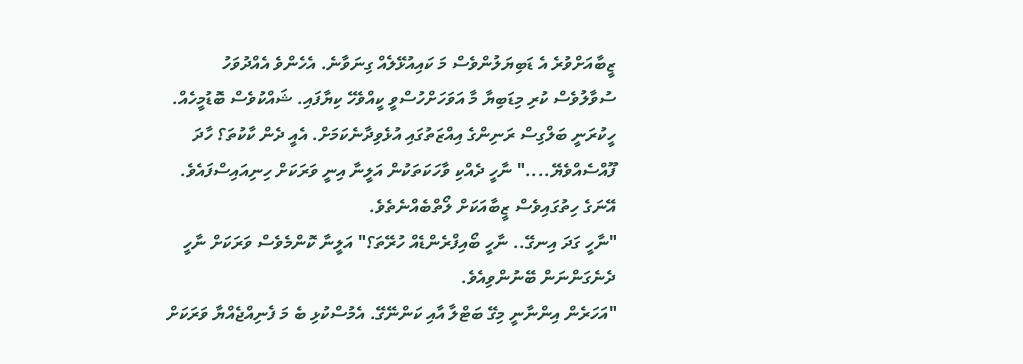ޒީބާއަށްވުރެ އެ ޑަބިޔަލުންވެސް މަ ކައިއުޅޭލެއް ގިނަވާނެ. އެހެންވެ އެއްދުވަހު ސުވާލުވެސް ކުރި މިޑަބިޔާ މާ އަވަހަށްހުސްވީ ކީއްވެހޭ ކިޔާފައި. ޝައްކުވެސް ބޮޑުމީހެއް. ހީކުރަނީ ބަލްގިސް ރަނިންގެ އިއްޒަތުގައި އުޅެވިދާނެކަމަށް. އެއީ ދެން ކާކުތަ؟ ހާދަ ފޫއްސެއްވެޔޭ...." ނާހީ ދެއްކި ވާހަކަތަކުން އަލީނާ އިނީ ވަރަކަށް ހިނިއައިސްފައެވެ. އޭނަގެ ހިތުގައިވެސް ޒީބާއަކަށް ލޯތްބެއްނެތެވެ.
"ނާހީ ގަދަ އިނގޭ.. ނާހީ ބޯއިފްރެންޑެއް ހުރޭތަ؟" އަލީނާ ކޮންމެވެސް ވަރަކަށް ނާހީ ދެނެގަންނަން ބޭނުންވިއެވެ.
"އަހަރެން އިންނާނީ މިގޭ ބަޓްލާ އާއި ކަންނޭގޭ. އެމުސްކުޅި ބެ މަ ފެނިއްޖެއްޔާ ވަރަކަށް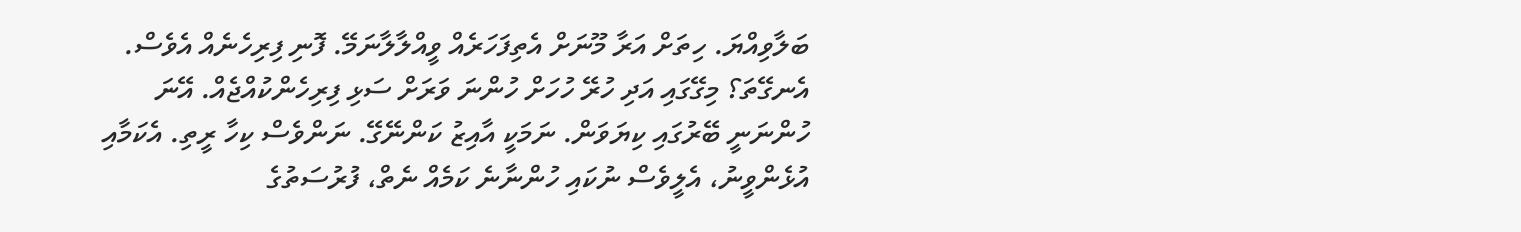ބަލާވިއްޔަ. ހިތަށް އަރާ މޫނަށް އެތިފަހަރެއް ވީއްލާލާނަމޭ. ފޮނި ފިރިހެނެއް އެވެސް. އެނގޭތަ؟ މިގޭގައި އަދި ހުރޭ ހުހަށް ހުންނަ ވަރަށް ސަޅި ފިރިހެންކުއްޖެއް. އޭނަ ހުންނަނީ ބޭރުގައި ކިޔަވަން. ނަމަކީ އާއިޒު ކަންނޭގޭ. ނަންވެސް ކިހާ ރީތި. އެކަމާއި އުޅެންވީނު، އެލީވެސް ނުކައި ހުންނާނެ ކަމެއް ނެތް، ފުރުސަތުގެ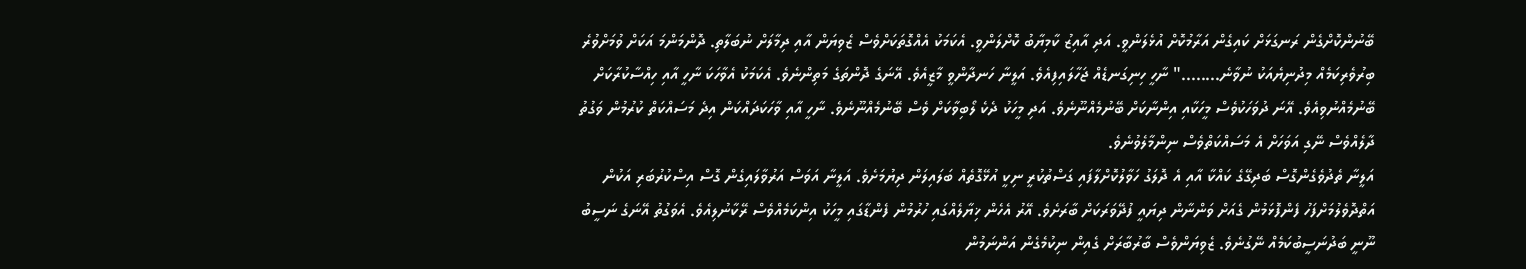ބޭނުންކޮށްގެން ރަނގަޅަށް ކައިގެން އަރާމުކޮށް އުޅެލަންވީ. އަދި އާއިޒު ކާމިޔާބު ކޮށްލަންވީ. އެކަމަކު އެއްގޮތަކަށްވެސް ޒެވިޔަން އާއި ދިމާލަށް ނުބަލާތި. ދޮންމަންމަ އަކަށް ވުމަށްވުރެ ބިރުވެރިކަމެއް މިދުނިޔެއަކު ނުވާނެ........" ނާހީ ހިނިގަނޑެއް ޖަހާލައިފިއެވެ. އަލީނާ ހަނދާންވީ މާޒީއެވެ. އޭނަގެ ދޮންތަގެ މަތިންނެވެ. އެކަމަކު އެވާހަކަ ނާހީ އާއި ހިއްސާކުރާކަށް ބޭނުމެއްނުވިއެވެ. އޭނަ ދުވަހަކުވެސް މީހަކާއި އިންނާކަށް ބޭނުމެއްނޫނެވެ. އަދި މީހަކު ދެކެ ލޯބިވާކަށް ވެސް ބޭނުމެއްނޫނެވެ. ނާހީ އާއި ވާހަކަދައްކަން އިދެ މަސައްކަތް ކުރުމުން ވަގުތު ދާލެއްވެސް ނޭގި އަވަހަށް އެ މަސައްކަތްވެސް ނިންމާލެވުނެވެ.
އަލީނާ ތެދުވެގެންގޮސް ބަދިގޭގެ ކައްކާ އާއި އެ ދޮލަގު ހަވާލުކޮށްލާފައި ގަސްތުކުރީ ނިކީ އުޅޭގޮތެއް ބަލައިލަން ދިޔުމަށެވެ. އަލީނާ އަވަސް އަރުވާލައިގެން ގޮސް އިސްކުރުބަރި އަކުން އަތްދޮވެލުމަށްފަހު ފެންފޮޅަމުން ގެއަށް ވަންނާން ދިޔައީ ފުދޭވަރަކަށް ބާރަށެވެ. އޭރު އެހެން ޚިޔާލެއްގައި ހުރުމުން ފެންޑާގައި މީހަކު އިންކަމެއްވެސް ރޭކާނުލިއެވެ. އެވަގުތު އޭނަގެ ނަސީބު ނޫނީ ބަދުނަސީބުކަމެއް ނޭގުނެވެ. ޒެވިޔަންވެސް ބާރުބާރަށް ގެއިން ނިކުމެގެން އަންނަމުން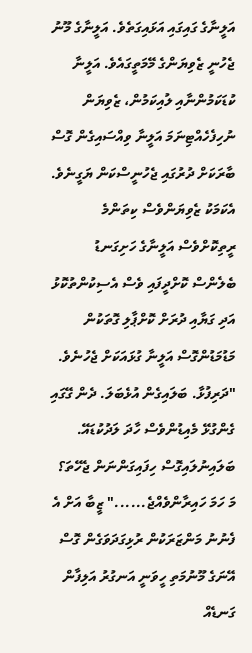އަލީނާގެ ގައިގައި އަޅައިގަތެވެ. އަލީނާގެ މޫނު ޖެހުނީ ޒެވިޔަންގެ މޭމަތީގައެވެ. އަލީނާ ކުޑަކަމުންނާއި ލުއިކަމުން، ޒެވިޔަން ނުހިފެހެއްޓިނަމަ އަލީނާ ވިއްސައިގެން ގޮސް ބާރަކަށް ދުރުގައި ޖެހުނީސްކަން ޔަގީނެވެ. އެކަމަކު ޒެވިޔަންވެސް ކިތަންމެ ރީތިކޮށްވެސް އަލީނާގެ ހަށިގަނޑު ބެލެންސް ކޮށްދީފައި ވެސް އެސިކުންތުކޮޅު އަދި ގަޔާއި ދުރަށް ކޮށްޕާލި ގޮތަކުން މަޑުމަޑުންގޮސް އަލީނާ ގުޅައަކަށް ޖެހުނެވެ.
"ދަރިފުޅާ. ބަލައިގެން އުޅެބަލަ. ދެން ގޭގައި ގެންގުޅޭ މެއިޑުންވެސް ހާދަ ލަދުކުޑައޭ. ބަލައިނުލައިގޮސް ހިފައިގަންނަން ޖެހޭތަ؟ މަ ހަމަ ހައިރާންވެއްޖެ......" ޒީބާ އަށް އެ ފެނުނު މަންޒަރަކުން ރުޅިގަދަވަގެން ގޮސް އޭނަގެ މޫނުމަތި ހީވަނީ އަނގުރު އަލިފާން ގަނޑެއް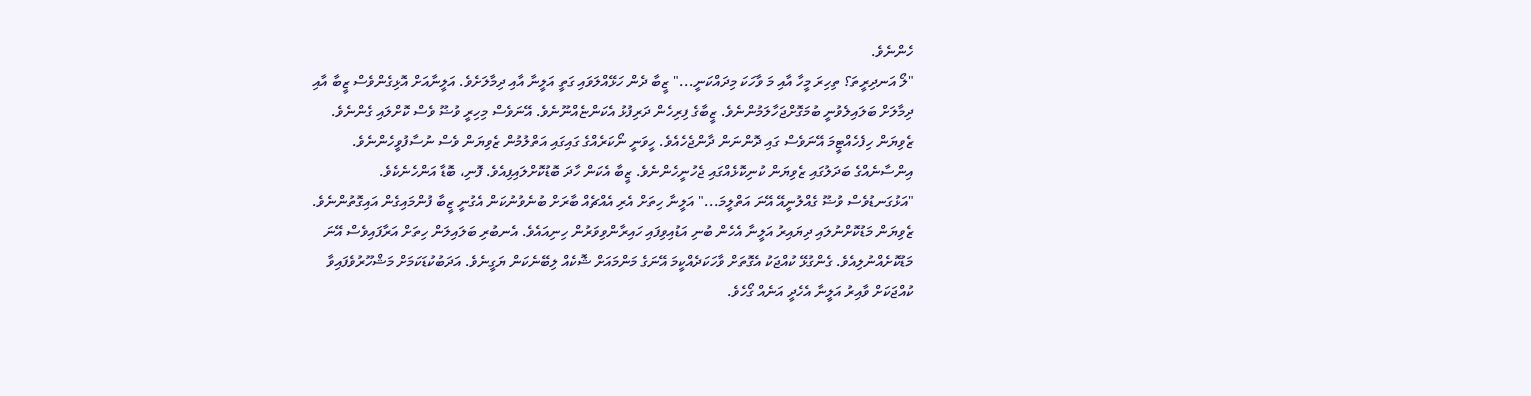ހެންނެވެ.
"ލޯ އަނދިރީތަ؟ ތިހިރަ މީހާ އާއި މަ ވާހަކަ މިދައްކަނީ..." ޒީބާ ދެން ހަޅޭއްލަވައި ގަތީ އަލީނާ އާއި ދިމާލަށެވެ. އަލީނާއަށް އޮޅިގެންވެސް ޒީބާ އާއި ދިމާލަށް ބަލައިލެވުނީ ބުމަގޮށްޖަހާލަމުންނެވެ. ޒީބާގެ ފިރިހެން ދަރިފުޅު އެކަންޏެއްނޫނެވެ. އޭނަވެސް މިހިރީ ވުޟޫ ވެސް ކޮށްލައި ގެންނެވެ. ޒެވިޔަން ހިފެހެއްޓީމަ އޭނަވެސް ގައި ދޮންނަން ދާންޖެހެއެވެ. ހީވަނީ ނޯކަރެއްގެ ގައިގައި އަތްލުމުން ޒެވިޔަން ވެސް ނުސާފުވީހެންނެވެ. އިންސާނެއްގެ ބަދަލުގައި ޒެވިޔަން ކުނިކޮޅެއްގައި ޖެހުނީހެންނެވެ. ޒީބާ އެކަން ހާދަ ބޮޑުކޮށްލައިފިއެވެ. ފޮނި، ބޮޑާ އަންހެނެކެވެ.
"އަޅުގަނޑުވެސް ވުޟޫ ގެއްލުނީއޭ އޭނަ އަތްލީމަ..." އަލީނާ ހިތަށް އެރި އެއްޗެއް ބާރަށް ބުނެވުނުކަން އެގުނީ ޒީބާ ފުންމައިގެން އައިގޮތުންނެވެ. ޒެވިޔަން މަޑުކޮށްނުލައި ދިޔައިރު އަލީނާ އެހެން ބުނި އަޑުއިވިފައި ހައިރާންވިވަރުން ހިނިއައެވެ. އެނބުރި ބަލައިލަން ހިތަށް އަރާފައިވެސް އޭނަ މަޑުކޮށެއްނުލިއެވެ. ގެންގުޅޭ ކުއްޖަކު އެގޮތަށް ވާހަކަދެއްކީމަ އޭނަގެ މަންމައަށް ޝޮކެއް ލިބޭނެކަން ޔަގީނެވެ. އަދަބުކުޑަކަމަށް މަޝްހޫރުވެފައިވާ ކުއްޖަކަށް ވާއިރު އަލީނާ އެހެދީ އަނެއް ގޯހެވެ.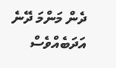ދެން މަންމަ ދޭނެ އަދަބެއްވެސް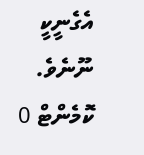އެގެނީކީ ނޫނެވެ.
ކޮމެންޓް 0